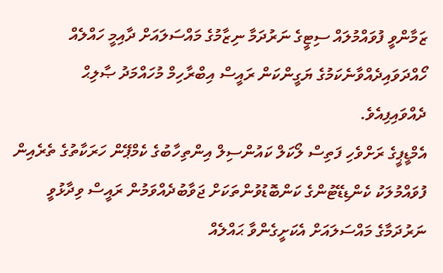ޒަމާންވީ ފުވައްމުލައް ސިޓީގެ ނަރުދަމާ ނިޒާމުގެ މައްސަލައަށް ދާއިމީ ހައްލެއް ހޯއްދަވައިދެއްވާނެކަމުގެ ޔަގީންކަން ރައީސް އިބްރާހިމް މުހައްމަދު ޞާލިޙް ދެއްވައިފިއެވެ.
އެމްޑީޕީގެ ރަށްވެހި ފަތިސް ލޯކަލް ކައުންސިލް އިންތިހާބުގެ ކެމްޕޭން ހަރަކާތުގެ ތެރެއިން ފުވައްމުލަކު ކެންޑިޑޭޓުންގެ ކަންބޮޑުވުންތަކަށް ޖަވާބުދެއްވަމުން ރައީސް ވިދާޅުވީ ނަރުދަމާގެ މައްސަލައަށް އެކަށީގެންވާ ޙައްލެއް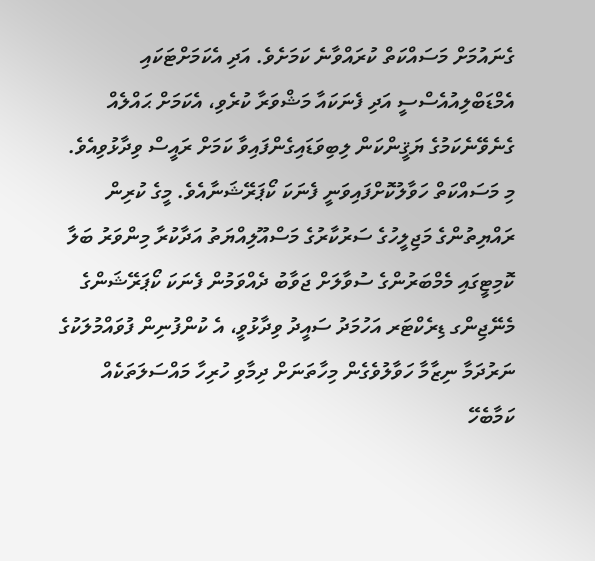ގެނައުމަށް މަސައްކަތް ކުރައްވާނެ ކަމަށެވެ. އަދި އެކަމަށްޓަކައި އެމްޑަބްލިއުއެސްސީ އަދި ފެނަކައާ މަޝްވަރާ ކުރެވި، އެކަމަށް ޙައްލެއް ގެނެވޭނެކަމުގެ ޔަޤީންކަން ލިބިވަޑައިގެންފައިވާ ކަމަށް ރައީސް ވިދާޅުވިއެވެ.
މި މަސައްކަތް ހަވާލުކޮށްފައިވަނީ ފެނަކަ ކޯޕަރޭޝަނާއެވެ. މީގެ ކުރިން ރައްޔިތުންގެ މަޖިލީހުގެ ސަރުކާރުގެ މަސްއޫލިއްޔަތު އަދާކުރާ މިންވަރު ބަލާ ކޮމިޓީގައި މެމްބަރުންގެ ސުވާލަށް ޖަވާބު ދެއްވަމުން ފެނަކަ ކޯޕަރޭޝަންގެ މެނޭޖިންގ ޑިރެކްޓަރ އަހުމަދު ސައީދު ވިދާޅުވީ، އެ ކުންފުނިން ފުވައްމުލަކުގެ ނަރުދަމާ ނިޒާމާ ހަވާލުވެގެން މިހާތަނަށް ދިމާވި ހުރިހާ މައްސަލަތަކެއް ކަމާބެހޭ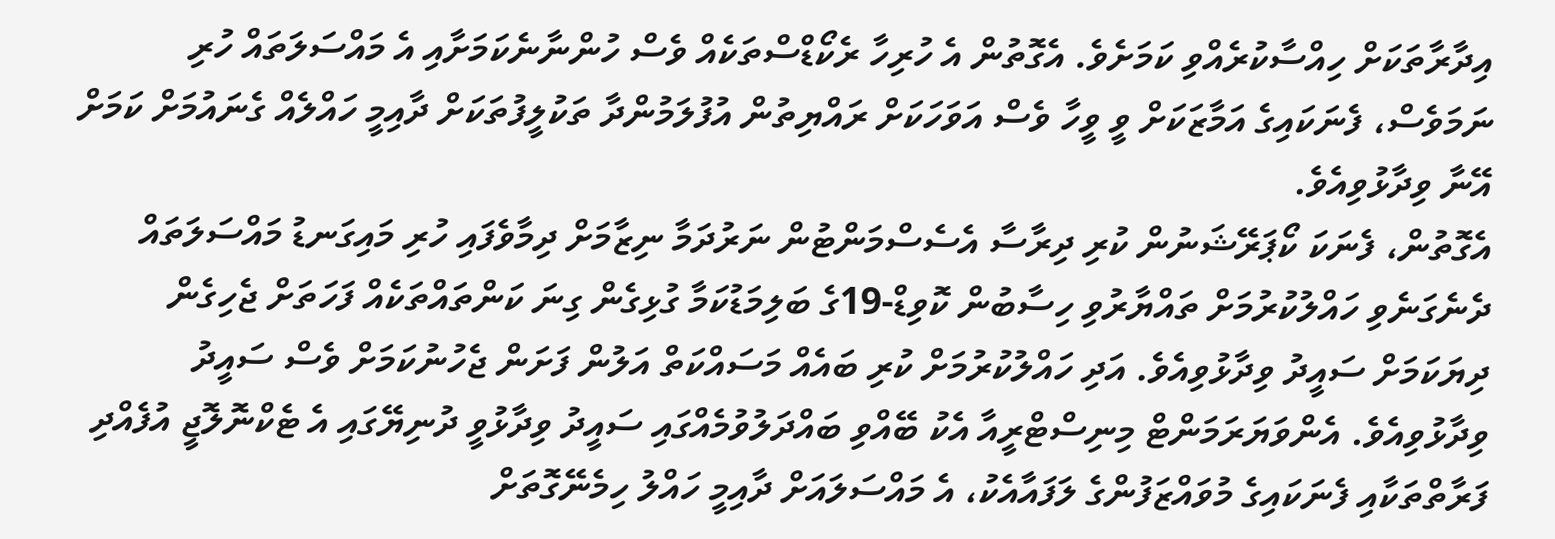އިދާރާތަކަށް ހިއްސާކުރެއްވި ކަމަށެވެ. އެގޮތުން އެ ހުރިހާ ރެކޯޑްސްތަކެއް ވެސް ހުންނާނެކަމަށާއި އެ މައްސަލަތައް ހުރި ނަމަވެސް، ފެނަކައިގެ އަމާޒަކަށް ވީ ވީހާ ވެސް އަވަހަކަށް ރައްޔިތުން އުފުލަމުންދާ ތަކުލީފުތަކަށް ދާއިމީ ހައްލެއް ގެނައުމަށް ކަމަށް އޭނާ ވިދާޅުވިއެވެ.
އެގޮތުން، ފެނަކަ ކޯޕަރޭޝަނުން ކުރި ދިރާސާ އެސެސްމަންޓުން ނަރުދަމާ ނިޒާމަށް ދިމާވެފައި ހުރި މައިގަނޑު މައްސަލަތައް ދެނެގަނެވި ހައްލުކުރުމަށް ތައްޔާރުވި ހިސާބުން ކޮވިޑް-19ގެ ބަލިމަޑުކަމާ ގުޅިގެން ގިނަ ކަންތައްތަކެއް ފަހަތަށް ޖެހިގެން ދިޔަކަމަށް ސައީދު ވިދާޅުވިއެވެ. އަދި ހައްލުކުރުމަށް ކުރި ބައެއް މަސައްކަތް އަލުން ފަށަން ޖެހުނުކަމަށް ވެސް ސައީދު ވިދާޅުވިއެވެ. އެންވަޔަރަމަންޓް މިނިސްޓްރީއާ އެކު ބޭއްވި ބައްދަލުވުމެއްގައި ސައީދު ވިދާޅުވީ ދުނިޔޭގައި އެ ޓެކްނޮލޮޖީ އުފެއްދި ފަރާތްތަކާއި ފެނަކައިގެ މުވައްޒަފުންގެ ލަފައާއެކު، އެ މައްސަލައަށް ދާއިމީ ހައްލު ހިމެނޭގޮތަށް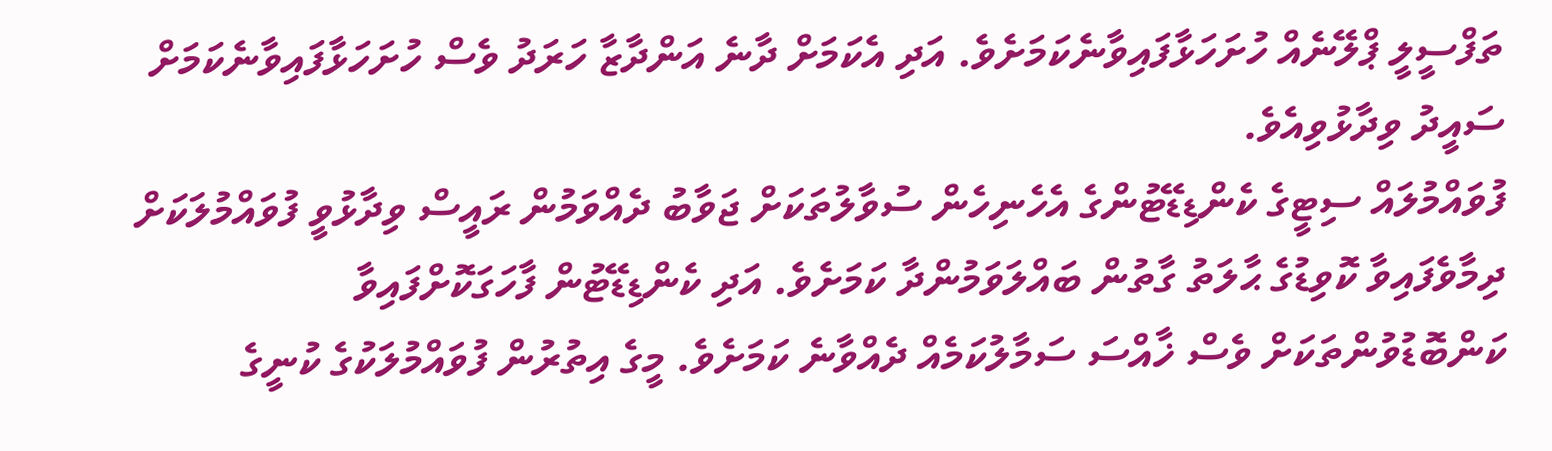ތަފްސީލީ ޕްލޭނެއް ހުށަހަޅާފައިވާނެކަމަށެވެ. އަދި އެކަމަށް ދާނެ އަންދާޒާ ހަރަދު ވެސް ހުށަހަޅާފައިވާނެކަމަށް ސައީދު ވިދާޅުވިއެވެ.
ފުވައްމުލައް ސިޓީގެ ކެންޑިޑޭޓުންގެ އެހެނިހެން ސުވާލުތަކަށް ޖަވާބު ދެއްވަމުން ރައީސް ވިދާޅުވީ ފުވައްމުލަކަށް ދިމާވެފައިވާ ކޮވިޑުގެ ޙާލަތު ގާތުން ބައްލަވަމުންދާ ކަމަށެވެ. އަދި ކެންޑިޑޭޓުން ފާހަގަކޮށްފައިވާ ކަންބޮޑުވުންތަކަށް ވެސް ޚާއްސަ ސަމާލުކަމެއް ދެއްވާނެ ކަމަށެވެ. މީގެ އިތުރުން ފުވައްމުލަކުގެ ކުނީގެ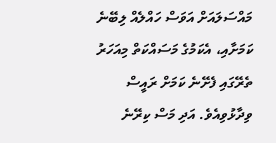މައްސަލައަށް އަވަސް ހައްލެއް ލިބޭނެ ކަމަށާއި، އެކަމުގެ މަސައްކަތް މިއަހަރު ތެރޭގައި ފެށޭނެ ކަމަށް ރައީސް ވިދާޅުވިއެވެ. އަދި މަސް ކިރޭނެ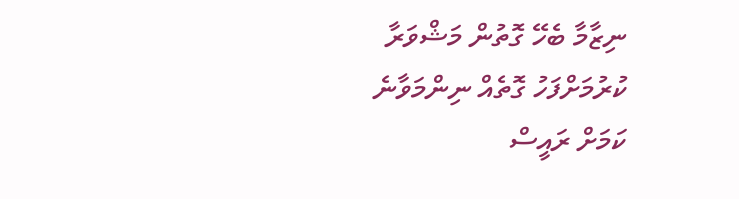ނިޒާމާ ބެހޭ ގޮތުން މަޝްވަރާ ކުރުމަށްފަހު ގޮތެއް ނިންމަވާނެ ކަމަށް ރައީސް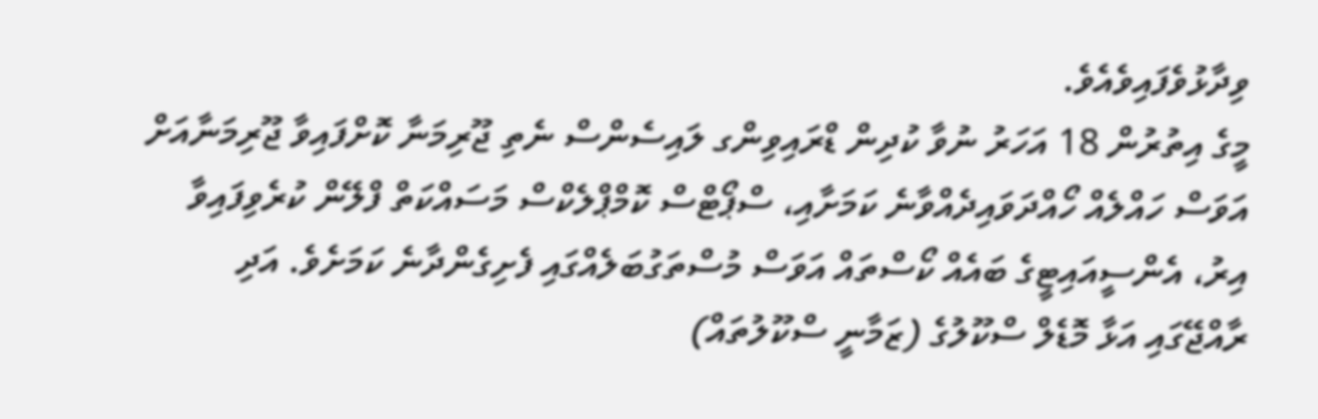ވިދާޅުވެފައިވެއެވެ.
މީގެ އިތުރުން 18 އަހަރު ނުވާ ކުދިން ޑްރައިވިންގ ލައިސެންސް ނެތި ޖޫރިމަނާ ކޮށްފައިވާ ޖޫރިމަނާއަށް އަވަސް ހައްލެއް ހޯއްދަވައިދެއްވާނެ ކަމަށާއި، ސްޕޯޓްސް ކޮމްޕްލެކްސް މަސައްކަތް ފްލޭން ކުރެވިފައިވާ އިރު، އެންސީއައިޓީގެ ބައެއް ކޯސްތައް އަވަސް މުސްތަގުބަލެއްގައި ފެށިގެންދާނެ ކަމަށެވެ. އަދި ރާއްޖޭގައި އަޅާ މޮޑެލް ސްކޫލުގެ (ޒަމާނީ ސްކޫލުތައް)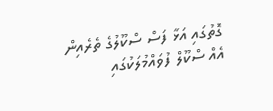ގޮތުގައި އަޅާ ފަސް ސްކޫލުގެ ތެރެއިން އެއް ސްކޫލް ފުވައްމުލަކުގައި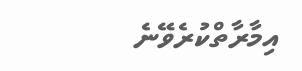އިމާރާތްކުރެވޭނެ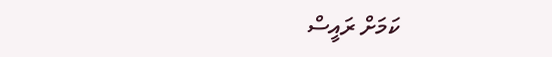ކަމަށް ރައީސް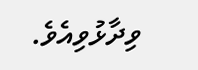ވިދާޅުވިއެވެ.